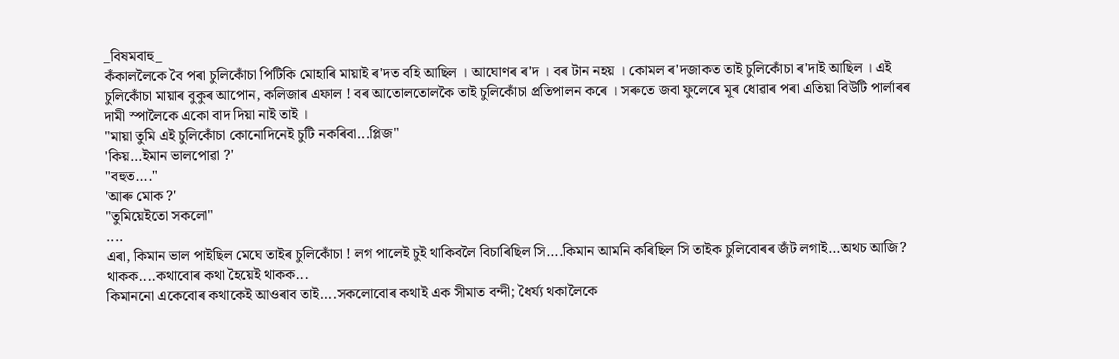_বিষমবাহু_
কঁকাললৈকে বৈ পৰা চুলিকোঁচা পিটিকি মোহাৰি মায়াই ৰ'দত বহি আছিল । আঘোণৰ ৰ'দ । বৰ টান নহয় । কোমল ৰ'দজাকত তাই চুলিকোঁচা ৰ'দাই আছিল । এই চুলিকোঁচা মায়াৰ বুকুৰ আপোন, কলিজাৰ এফাল ! বৰ আতোলতোলকৈ তাই চুলিকোঁচা প্ৰতিপালন কৰে । সৰুতে জবা ফুলেৰে মূৰ ধোৱাৰ পৰা এতিয়া বিউটি পাৰ্লাৰৰ দামী স্পালৈকে একো বাদ দিয়া নাই তাই ।
"মায়া তুমি এই চুলিকোঁচা কোনোদিনেই চুটি নকৰিবা...প্লিজ"
'কিয়...ইমান ভালপোৱা ?'
"বহুত...."
'আৰু মোক ?'
"তুমিয়েইতো সকলো"
....
এৰা, কিমান ভাল পাইছিল মেঘে তাইৰ চুলিকোঁচা ! লগ পালেই চুই থাকিবলৈ বিচাৰিছিল সি....কিমান আমনি কৰিছিল সি তাইক চুলিবোৰৰ জঁট লগাই...অথচ আজি?
থাকক....কথাবোৰ কথা হৈয়েই থাকক...
কিমাননো একেবোৰ কথাকেই আওৰাব তাই....সকলোবোৰ কথাই এক সীমাত বন্দী; ধৈৰ্য্য থকালৈকে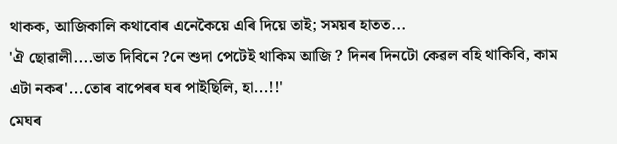থাকক, আজিকালি কথাবোৰ এনেকৈয়ে এৰি দিয়ে তাই; সময়ৰ হাতত...
'ঐ ছোৱালী....ভাত দিবিনে ?নে শুদা পেটেই থাকিম আজি ? দিনৰ দিনটো কেৱল বহি থাকিবি, কাম এটা নকৰ'...তোৰ বাপেৰৰ ঘৰ পাইছিলি, হা...!!'
মেঘৰ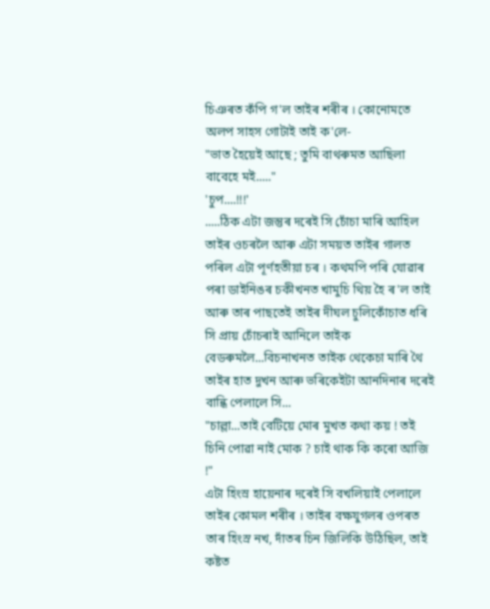চিঞৰত কঁপি গ'ল তাইৰ শৰীৰ । কোনোমতে অলপ সাহস গোটাই তাই ক'লে-
"ভাত হৈয়েই আছে ; তুমি বাথৰুমত আছিলা বাবেহে মই....."
'চুপ....!!!'
.....ঠিক এটা জন্তুৰ দৰেই সি চোঁচা মাৰি আহিল তাইৰ ওচৰলৈ আৰু এটা সময়ত তাইৰ গালত পৰিল এটা পূৰ্ণহতীয়া চৰ । কথমপি পৰি যোৱাৰ পৰা ডাইনিঙৰ চকীখনত খামুচি থিয় হৈ ৰ'ল তাই আৰু তাৰ পাছতেই তাইৰ দীঘল চুলিকোঁচাত ধৰি সি প্ৰায় চোঁচৰাই আনিলে তাইক বেডৰুমলৈ...বিচনাখনত তাইক থেকেচা মাৰি থৈ তাইৰ হাত দুখন আৰু ভৰিকেইটা আনদিনাৰ দৰেই বান্ধি পেলালে সি...
"চাল্লা...তাই বেটিয়ে মোৰ মুখত কথা কয় ! তই চিনি পোৱা নাই মোক ? চাই থাক কি কৰো আজি !"
এটা হিংস্ৰ হায়েনাৰ দৰেই সি বখলিয়াই পেলালে তাইৰ কোমল শৰীৰ । তাইৰ বক্ষযুগলৰ ওপৰত তাৰ হিংস্ৰ নখ, দাঁতৰ চিন জিলিকি উঠিছিল, তাই কষ্টত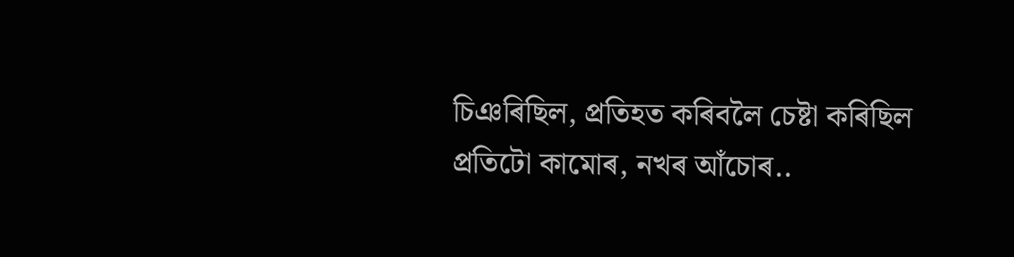চিঞৰিছিল, প্ৰতিহত কৰিবলৈ চেষ্টা কৰিছিল প্ৰতিটো কামোৰ, নখৰ আঁচোৰ..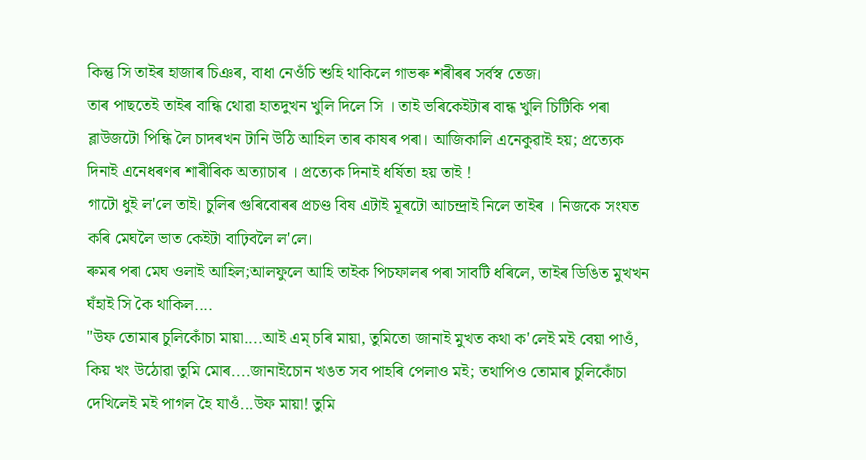কিন্তু সি তাইৰ হাজাৰ চিঞৰ, বাধা নেওঁচি শুহি থাকিলে গাভৰু শৰীৰৰ সৰ্বস্ব তেজ।
তাৰ পাছতেই তাইৰ বান্ধি থোৱা হাতদুখন খুলি দিলে সি । তাই ভৰিকেইটাৰ বান্ধ খুলি চিটিকি পৰা ব্লাউজটো পিন্ধি লৈ চাদৰখন টানি উঠি আহিল তাৰ কাষৰ পৰা। আজিকালি এনেকুৱাই হয়; প্ৰত্যেক দিনাই এনেধৰণৰ শাৰীৰিক অত্যাচাৰ । প্ৰত্যেক দিনাই ধৰ্ষিতা হয় তাই !
গাটো ধুই ল'লে তাই। চুলিৰ গুৰিবোৰৰ প্ৰচণ্ড বিষ এটাই মূৰটো আচন্দ্ৰাই নিলে তাইৰ । নিজকে সংযত কৰি মেঘলৈ ভাত কেইটা বাঢ়িবলৈ ল'লে।
ৰুমৰ পৰা মেঘ ওলাই আহিল;আলফুলে আহি তাইক পিচফালৰ পৰা সাবটি ধৰিলে, তাইৰ ডিঙিত মুখখন ঘঁহাই সি কৈ থাকিল....
"উফ তোমাৰ চুলিকোঁচা মায়া....আই এম্ চৰি মায়া, তুমিতো জানাই মুখত কথা ক'লেই মই বেয়া পাওঁ, কিয় খং উঠোৱা তুমি মোৰ....জানাইচোন খঙত সব পাহৰি পেলাও মই; তথাপিও তোমাৰ চুলিকোঁচা দেখিলেই মই পাগল হৈ যাওঁ...উফ মায়া! তুমি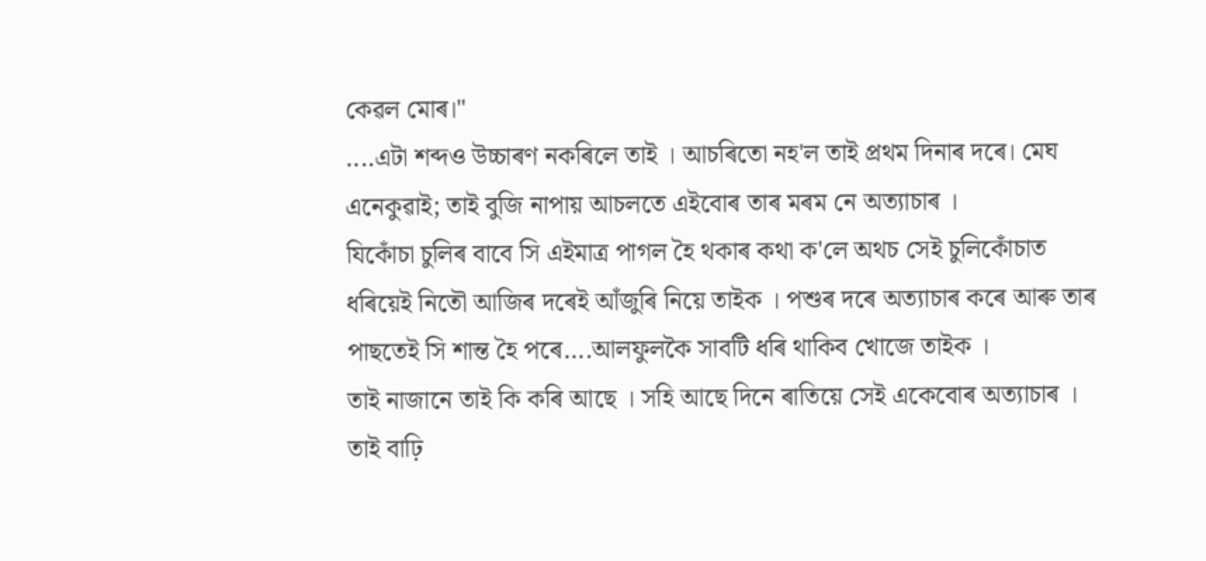কেৱল মোৰ।"
....এটা শব্দও উচ্চাৰণ নকৰিলে তাই । আচৰিতো নহ'ল তাই প্ৰথম দিনাৰ দৰে। মেঘ এনেকুৱাই; তাই বুজি নাপায় আচলতে এইবোৰ তাৰ মৰম নে অত্যাচাৰ ।
যিকোঁচা চুলিৰ বাবে সি এইমাত্ৰ পাগল হৈ থকাৰ কথা ক'লে অথচ সেই চুলিকোঁচাত ধৰিয়েই নিতৌ আজিৰ দৰেই আঁজুৰি নিয়ে তাইক । পশুৰ দৰে অত্যাচাৰ কৰে আৰু তাৰ পাছতেই সি শান্ত হৈ পৰে....আলফুলকৈ সাবটি ধৰি থাকিব খোজে তাইক ।
তাই নাজানে তাই কি কৰি আছে । সহি আছে দিনে ৰাতিয়ে সেই একেবোৰ অত্যাচাৰ ।
তাই বাঢ়ি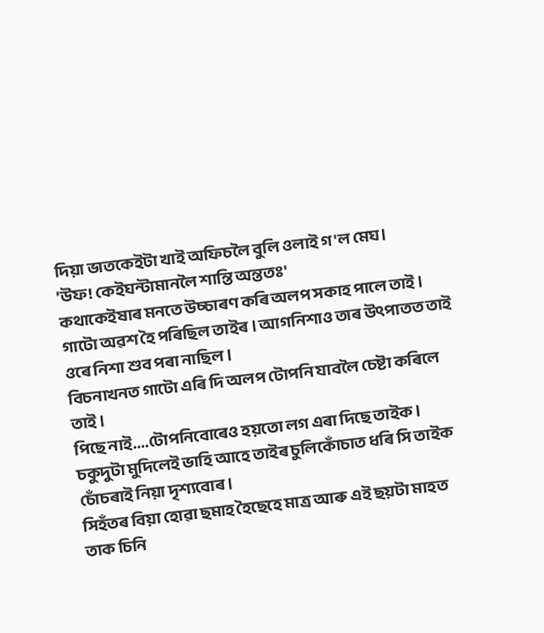দিয়া ভাতকেইটা খাই অফিচলৈ বুলি ওলাই গ'ল মেঘ।
'উফ! কেইঘন্টামানলৈ শান্তি অন্ততঃ'
কথাকেইষাৰ মনতে উচ্চাৰণ কৰি অলপ সকাহ পালে তাই ।
গাটো অৱশ হৈ পৰিছিল তাইৰ । আগনিশাও তাৰ উৎপাতত তাই ওৰে নিশা শুব পৰা নাছিল ।
বিচনাখনত গাটো এৰি দি অলপ টোপনি যাবলৈ চেষ্টা কৰিলে তাই ।
পিছে নাই....টোপনিবোৰেও হয়তো লগ এৰা দিছে তাইক ।
চকুদুটা মুদিলেই ভাহি আহে তাইৰ চুলিকোঁচাত ধৰি সি তাইক চোঁচৰাই নিয়া দৃশ্যবোৰ ।
সিহঁতৰ বিয়া হোৱা ছমাহ হৈছেহে মাত্ৰ আৰু এই ছয়টা মাহত তাক চিনি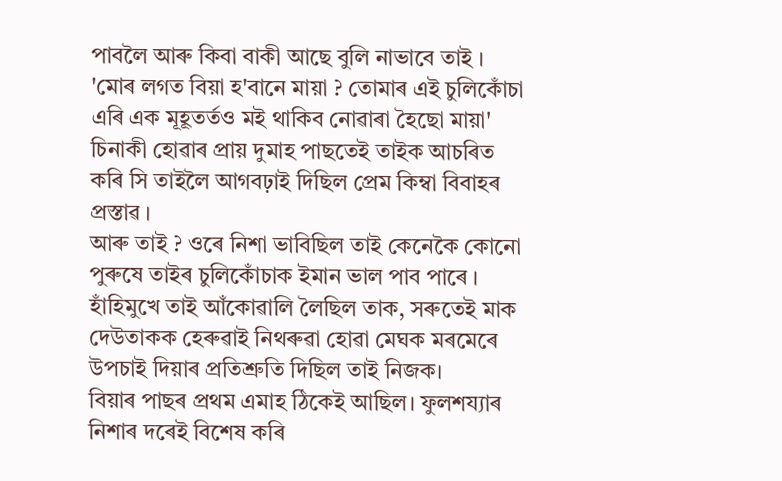পাবলৈ আৰু কিবা বাকী আছে বুলি নাভাবে তাই ।
'মোৰ লগত বিয়া হ'বানে মায়া ? তোমাৰ এই চুলিকোঁচা এৰি এক মূহূতৰ্তও মই থাকিব নোৱাৰা হৈছো মায়া'
চিনাকী হোৱাৰ প্ৰায় দুমাহ পাছতেই তাইক আচৰিত কৰি সি তাইলৈ আগবঢ়াই দিছিল প্ৰেম কিম্বা বিবাহৰ প্ৰস্তাৱ ।
আৰু তাই ? ওৰে নিশা ভাবিছিল তাই কেনেকৈ কোনো পুৰুষে তাইৰ চুলিকোঁচাক ইমান ভাল পাব পাৰে ।
হাঁহিমুখে তাই আঁকোৱালি লৈছিল তাক, সৰুতেই মাক দেউতাকক হেৰুৱাই নিথৰুৱা হোৱা মেঘক মৰমেৰে উপচাই দিয়াৰ প্ৰতিশ্ৰুতি দিছিল তাই নিজক।
বিয়াৰ পাছৰ প্ৰথম এমাহ ঠিকেই আছিল। ফুলশয্যাৰ নিশাৰ দৰেই বিশেষ কৰি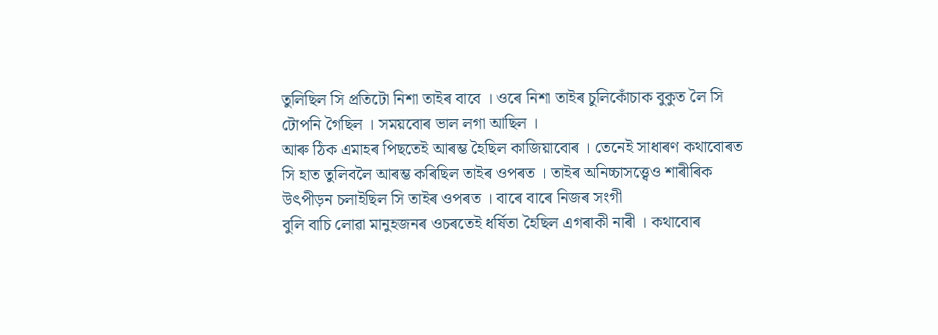তুলিছিল সি প্ৰতিটো নিশা তাইৰ বাবে । ওৰে নিশা তাইৰ চুলিকোঁচাক বুকুত লৈ সি টোপনি গৈছিল । সময়বোৰ ভাল লগা আছিল ।
আৰু ঠিক এমাহৰ পিছতেই আৰম্ভ হৈছিল কাজিয়াবোৰ । তেনেই সাধাৰণ কথাবোৰত সি হাত তুলিবলৈ আৰম্ভ কৰিছিল তাইৰ ওপৰত । তাইৰ অনিচ্চাসত্ত্বেও শাৰীৰিক উৎপীড়ন চলাইছিল সি তাইৰ ওপৰত । বাৰে বাৰে নিজৰ সংগী
বুলি বাচি লোৱা মানুহজনৰ ওচৰতেই ধৰ্ষিতা হৈছিল এগৰাকী নাৰী । কথাবোৰ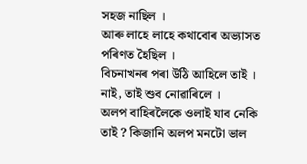সহজ নাছিল ।
আৰু লাহে লাহে কথাবোৰ অভ্যাসত পৰিণত হৈছিল ।
বিচনাখনৰ পৰা উঠি আহিলে তাই । নাই, তাই শুব নোৱাৰিলে ।
অলপ বাহিৰলৈকে ওলাই যাব নেকি তাই ? কিজানি অলপ মনটো ভাল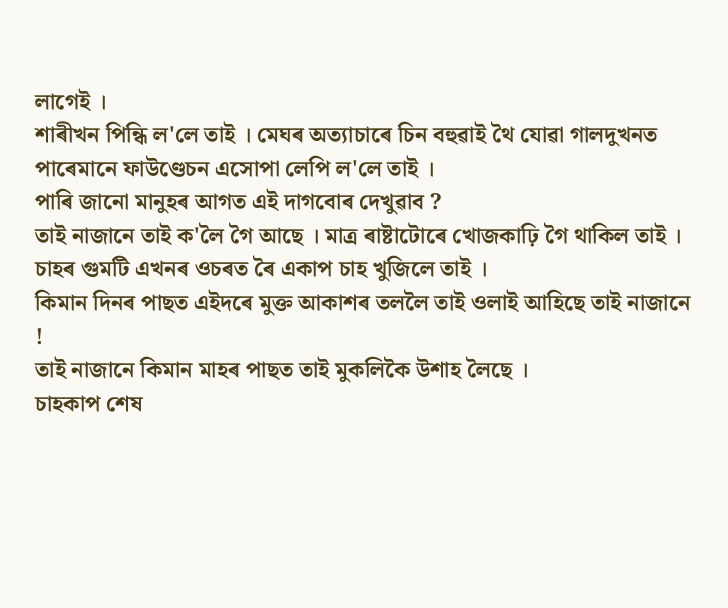লাগেই ।
শাৰীখন পিন্ধি ল'লে তাই । মেঘৰ অত্যাচাৰে চিন বহুৱাই থৈ যোৱা গালদুখনত পাৰেমানে ফাউণ্ডেচন এসোপা লেপি ল'লে তাই ।
পাৰি জানো মানুহৰ আগত এই দাগবোৰ দেখুৱাব ?
তাই নাজানে তাই ক'লৈ গৈ আছে । মাত্ৰ ৰাষ্টাটোৰে খোজকাঢ়ি গৈ থাকিল তাই ।
চাহৰ গুমটি এখনৰ ওচৰত ৰৈ একাপ চাহ খুজিলে তাই ।
কিমান দিনৰ পাছত এইদৰে মুক্ত আকাশৰ তললৈ তাই ওলাই আহিছে তাই নাজানে !
তাই নাজানে কিমান মাহৰ পাছত তাই মুকলিকৈ উশাহ লৈছে ।
চাহকাপ শেষ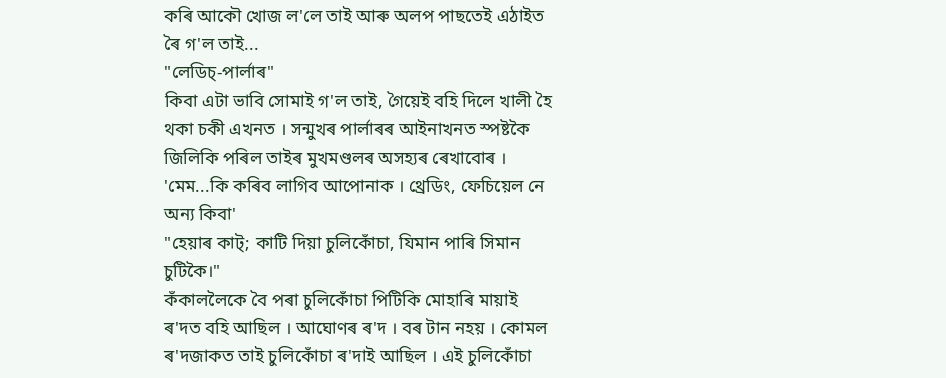কৰি আকৌ খোজ ল'লে তাই আৰু অলপ পাছতেই এঠাইত ৰৈ গ'ল তাই...
"লেডিচ্-পাৰ্লাৰ"
কিবা এটা ভাবি সোমাই গ'ল তাই, গৈয়েই বহি দিলে খালী হৈ থকা চকী এখনত । সন্মুখৰ পাৰ্লাৰৰ আইনাখনত স্পষ্টকৈ জিলিকি পৰিল তাইৰ মুখমণ্ডলৰ অসহ্যৰ ৰেখাবোৰ ।
'মেম...কি কৰিব লাগিব আপোনাক । থ্ৰেডিং, ফেচিয়েল নে অন্য কিবা'
"হেয়াৰ কাট্; কাটি দিয়া চুলিকোঁচা, যিমান পাৰি সিমান চুটিকৈ।"
কঁকাললৈকে বৈ পৰা চুলিকোঁচা পিটিকি মোহাৰি মায়াই ৰ'দত বহি আছিল । আঘোণৰ ৰ'দ । বৰ টান নহয় । কোমল ৰ'দজাকত তাই চুলিকোঁচা ৰ'দাই আছিল । এই চুলিকোঁচা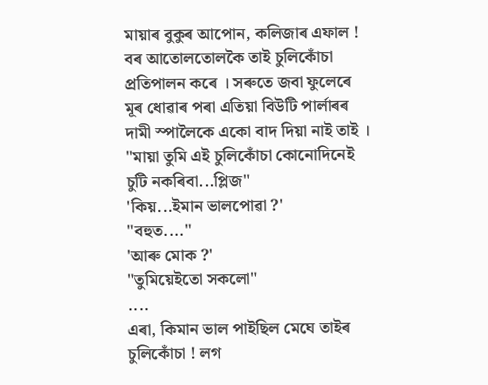মায়াৰ বুকুৰ আপোন, কলিজাৰ এফাল ! বৰ আতোলতোলকৈ তাই চুলিকোঁচা প্ৰতিপালন কৰে । সৰুতে জবা ফুলেৰে মূৰ ধোৱাৰ পৰা এতিয়া বিউটি পাৰ্লাৰৰ দামী স্পালৈকে একো বাদ দিয়া নাই তাই ।
"মায়া তুমি এই চুলিকোঁচা কোনোদিনেই চুটি নকৰিবা...প্লিজ"
'কিয়...ইমান ভালপোৱা ?'
"বহুত...."
'আৰু মোক ?'
"তুমিয়েইতো সকলো"
....
এৰা, কিমান ভাল পাইছিল মেঘে তাইৰ চুলিকোঁচা ! লগ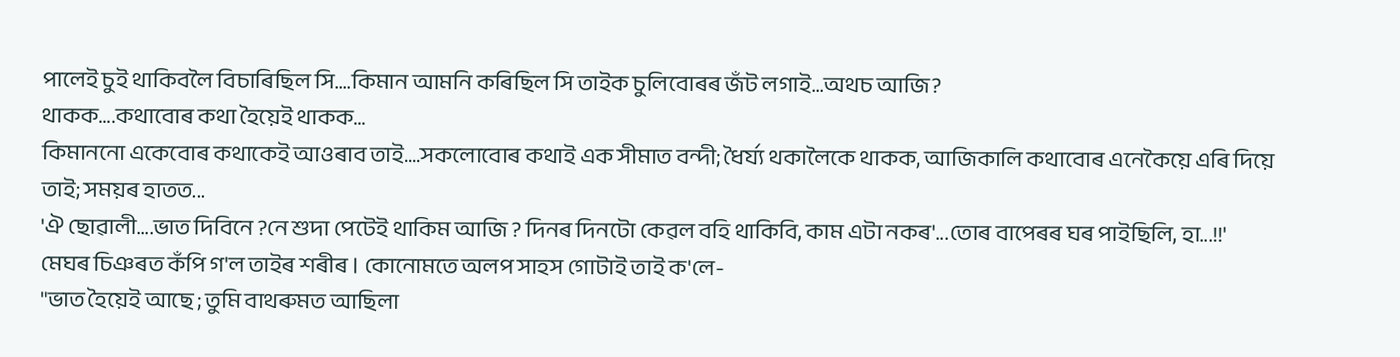পালেই চুই থাকিবলৈ বিচাৰিছিল সি....কিমান আমনি কৰিছিল সি তাইক চুলিবোৰৰ জঁট লগাই...অথচ আজি?
থাকক....কথাবোৰ কথা হৈয়েই থাকক...
কিমাননো একেবোৰ কথাকেই আওৰাব তাই....সকলোবোৰ কথাই এক সীমাত বন্দী; ধৈৰ্য্য থকালৈকে থাকক, আজিকালি কথাবোৰ এনেকৈয়ে এৰি দিয়ে তাই; সময়ৰ হাতত...
'ঐ ছোৱালী....ভাত দিবিনে ?নে শুদা পেটেই থাকিম আজি ? দিনৰ দিনটো কেৱল বহি থাকিবি, কাম এটা নকৰ'...তোৰ বাপেৰৰ ঘৰ পাইছিলি, হা...!!'
মেঘৰ চিঞৰত কঁপি গ'ল তাইৰ শৰীৰ । কোনোমতে অলপ সাহস গোটাই তাই ক'লে-
"ভাত হৈয়েই আছে ; তুমি বাথৰুমত আছিলা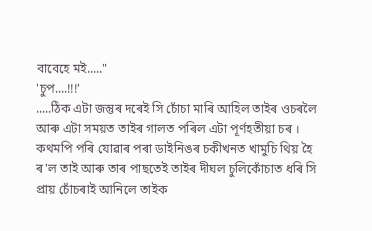বাবেহে মই....."
'চুপ....!!!'
.....ঠিক এটা জন্তুৰ দৰেই সি চোঁচা মাৰি আহিল তাইৰ ওচৰলৈ আৰু এটা সময়ত তাইৰ গালত পৰিল এটা পূৰ্ণহতীয়া চৰ । কথমপি পৰি যোৱাৰ পৰা ডাইনিঙৰ চকীখনত খামুচি থিয় হৈ ৰ'ল তাই আৰু তাৰ পাছতেই তাইৰ দীঘল চুলিকোঁচাত ধৰি সি প্ৰায় চোঁচৰাই আনিলে তাইক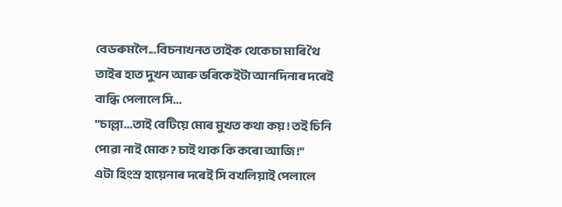বেডৰুমলৈ...বিচনাখনত তাইক থেকেচা মাৰি থৈ তাইৰ হাত দুখন আৰু ভৰিকেইটা আনদিনাৰ দৰেই বান্ধি পেলালে সি...
"চাল্লা...তাই বেটিয়ে মোৰ মুখত কথা কয় ! তই চিনি পোৱা নাই মোক ? চাই থাক কি কৰো আজি !"
এটা হিংস্ৰ হায়েনাৰ দৰেই সি বখলিয়াই পেলালে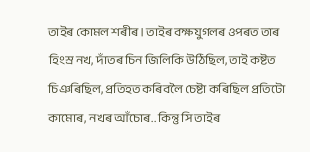তাইৰ কোমল শৰীৰ । তাইৰ বক্ষযুগলৰ ওপৰত তাৰ হিংস্ৰ নখ, দাঁতৰ চিন জিলিকি উঠিছিল, তাই কষ্টত চিঞৰিছিল, প্ৰতিহত কৰিবলৈ চেষ্টা কৰিছিল প্ৰতিটো কামোৰ, নখৰ আঁচোৰ.. কিন্তু সি তাইৰ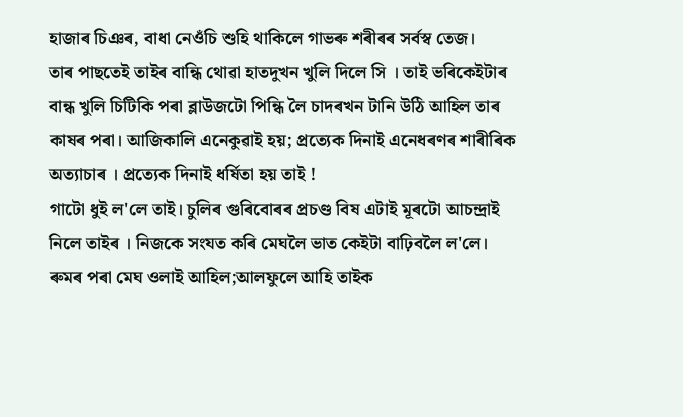হাজাৰ চিঞৰ, বাধা নেওঁচি শুহি থাকিলে গাভৰু শৰীৰৰ সৰ্বস্ব তেজ।
তাৰ পাছতেই তাইৰ বান্ধি থোৱা হাতদুখন খুলি দিলে সি । তাই ভৰিকেইটাৰ বান্ধ খুলি চিটিকি পৰা ব্লাউজটো পিন্ধি লৈ চাদৰখন টানি উঠি আহিল তাৰ কাষৰ পৰা। আজিকালি এনেকুৱাই হয়; প্ৰত্যেক দিনাই এনেধৰণৰ শাৰীৰিক অত্যাচাৰ । প্ৰত্যেক দিনাই ধৰ্ষিতা হয় তাই !
গাটো ধুই ল'লে তাই। চুলিৰ গুৰিবোৰৰ প্ৰচণ্ড বিষ এটাই মূৰটো আচন্দ্ৰাই নিলে তাইৰ । নিজকে সংযত কৰি মেঘলৈ ভাত কেইটা বাঢ়িবলৈ ল'লে।
ৰুমৰ পৰা মেঘ ওলাই আহিল;আলফুলে আহি তাইক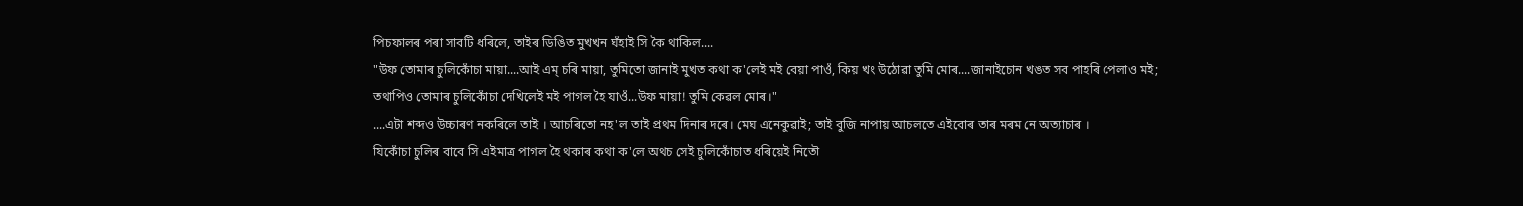পিচফালৰ পৰা সাবটি ধৰিলে, তাইৰ ডিঙিত মুখখন ঘঁহাই সি কৈ থাকিল....
"উফ তোমাৰ চুলিকোঁচা মায়া....আই এম্ চৰি মায়া, তুমিতো জানাই মুখত কথা ক'লেই মই বেয়া পাওঁ, কিয় খং উঠোৱা তুমি মোৰ....জানাইচোন খঙত সব পাহৰি পেলাও মই; তথাপিও তোমাৰ চুলিকোঁচা দেখিলেই মই পাগল হৈ যাওঁ...উফ মায়া! তুমি কেৱল মোৰ।"
....এটা শব্দও উচ্চাৰণ নকৰিলে তাই । আচৰিতো নহ'ল তাই প্ৰথম দিনাৰ দৰে। মেঘ এনেকুৱাই; তাই বুজি নাপায় আচলতে এইবোৰ তাৰ মৰম নে অত্যাচাৰ ।
যিকোঁচা চুলিৰ বাবে সি এইমাত্ৰ পাগল হৈ থকাৰ কথা ক'লে অথচ সেই চুলিকোঁচাত ধৰিয়েই নিতৌ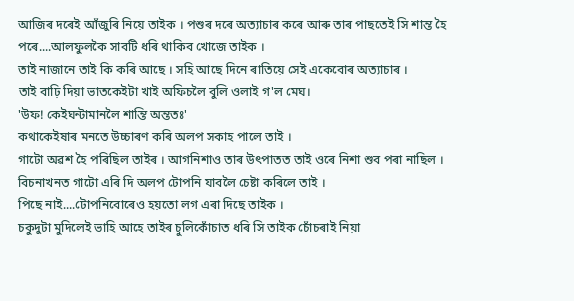আজিৰ দৰেই আঁজুৰি নিয়ে তাইক । পশুৰ দৰে অত্যাচাৰ কৰে আৰু তাৰ পাছতেই সি শান্ত হৈ পৰে....আলফুলকৈ সাবটি ধৰি থাকিব খোজে তাইক ।
তাই নাজানে তাই কি কৰি আছে । সহি আছে দিনে ৰাতিয়ে সেই একেবোৰ অত্যাচাৰ ।
তাই বাঢ়ি দিয়া ভাতকেইটা খাই অফিচলৈ বুলি ওলাই গ'ল মেঘ।
'উফ! কেইঘন্টামানলৈ শান্তি অন্ততঃ'
কথাকেইষাৰ মনতে উচ্চাৰণ কৰি অলপ সকাহ পালে তাই ।
গাটো অৱশ হৈ পৰিছিল তাইৰ । আগনিশাও তাৰ উৎপাতত তাই ওৰে নিশা শুব পৰা নাছিল ।
বিচনাখনত গাটো এৰি দি অলপ টোপনি যাবলৈ চেষ্টা কৰিলে তাই ।
পিছে নাই....টোপনিবোৰেও হয়তো লগ এৰা দিছে তাইক ।
চকুদুটা মুদিলেই ভাহি আহে তাইৰ চুলিকোঁচাত ধৰি সি তাইক চোঁচৰাই নিয়া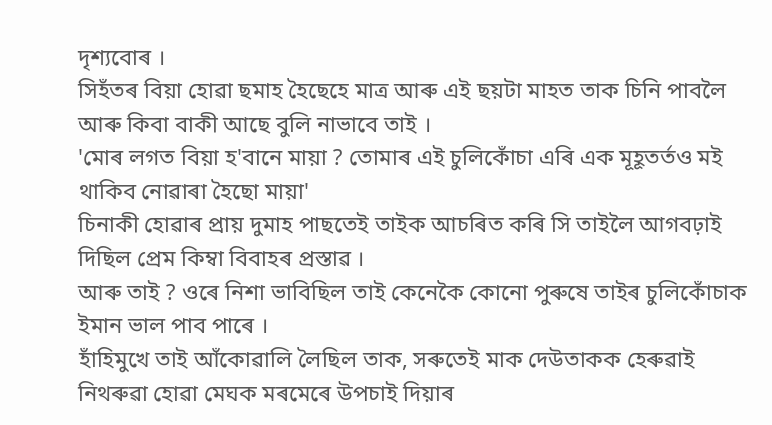দৃশ্যবোৰ ।
সিহঁতৰ বিয়া হোৱা ছমাহ হৈছেহে মাত্ৰ আৰু এই ছয়টা মাহত তাক চিনি পাবলৈ আৰু কিবা বাকী আছে বুলি নাভাবে তাই ।
'মোৰ লগত বিয়া হ'বানে মায়া ? তোমাৰ এই চুলিকোঁচা এৰি এক মূহূতৰ্তও মই থাকিব নোৱাৰা হৈছো মায়া'
চিনাকী হোৱাৰ প্ৰায় দুমাহ পাছতেই তাইক আচৰিত কৰি সি তাইলৈ আগবঢ়াই দিছিল প্ৰেম কিম্বা বিবাহৰ প্ৰস্তাৱ ।
আৰু তাই ? ওৰে নিশা ভাবিছিল তাই কেনেকৈ কোনো পুৰুষে তাইৰ চুলিকোঁচাক ইমান ভাল পাব পাৰে ।
হাঁহিমুখে তাই আঁকোৱালি লৈছিল তাক, সৰুতেই মাক দেউতাকক হেৰুৱাই নিথৰুৱা হোৱা মেঘক মৰমেৰে উপচাই দিয়াৰ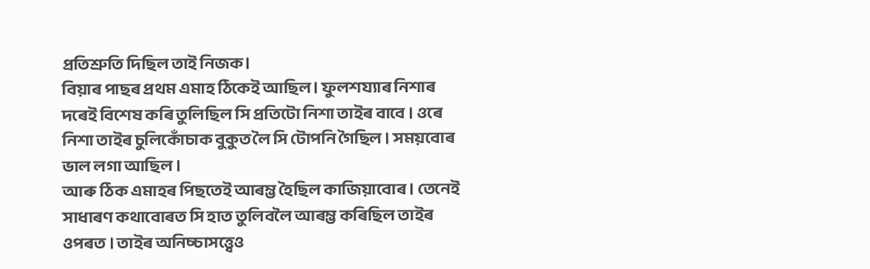প্ৰতিশ্ৰুতি দিছিল তাই নিজক।
বিয়াৰ পাছৰ প্ৰথম এমাহ ঠিকেই আছিল। ফুলশয্যাৰ নিশাৰ দৰেই বিশেষ কৰি তুলিছিল সি প্ৰতিটো নিশা তাইৰ বাবে । ওৰে নিশা তাইৰ চুলিকোঁচাক বুকুত লৈ সি টোপনি গৈছিল । সময়বোৰ ভাল লগা আছিল ।
আৰু ঠিক এমাহৰ পিছতেই আৰম্ভ হৈছিল কাজিয়াবোৰ । তেনেই সাধাৰণ কথাবোৰত সি হাত তুলিবলৈ আৰম্ভ কৰিছিল তাইৰ ওপৰত । তাইৰ অনিচ্চাসত্ত্বেও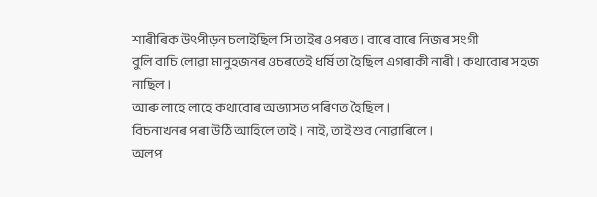শাৰীৰিক উৎপীড়ন চলাইছিল সি তাইৰ ওপৰত । বাৰে বাৰে নিজৰ সংগী
বুলি বাচি লোৱা মানুহজনৰ ওচৰতেই ধৰ্ষিতা হৈছিল এগৰাকী নাৰী । কথাবোৰ সহজ নাছিল ।
আৰু লাহে লাহে কথাবোৰ অভ্যাসত পৰিণত হৈছিল ।
বিচনাখনৰ পৰা উঠি আহিলে তাই । নাই, তাই শুব নোৱাৰিলে ।
অলপ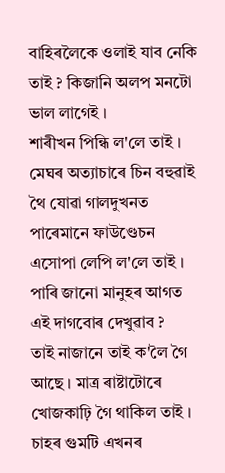বাহিৰলৈকে ওলাই যাব নেকি তাই ? কিজানি অলপ মনটো ভাল লাগেই ।
শাৰীখন পিন্ধি ল'লে তাই । মেঘৰ অত্যাচাৰে চিন বহুৱাই থৈ যোৱা গালদুখনত পাৰেমানে ফাউণ্ডেচন এসোপা লেপি ল'লে তাই ।
পাৰি জানো মানুহৰ আগত এই দাগবোৰ দেখুৱাব ?
তাই নাজানে তাই ক'লৈ গৈ আছে । মাত্ৰ ৰাষ্টাটোৰে খোজকাঢ়ি গৈ থাকিল তাই ।
চাহৰ গুমটি এখনৰ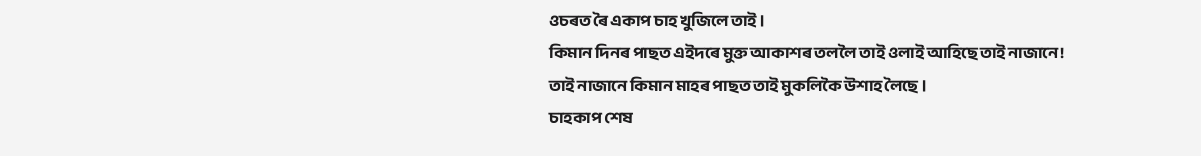ওচৰত ৰৈ একাপ চাহ খুজিলে তাই ।
কিমান দিনৰ পাছত এইদৰে মুক্ত আকাশৰ তললৈ তাই ওলাই আহিছে তাই নাজানে !
তাই নাজানে কিমান মাহৰ পাছত তাই মুকলিকৈ উশাহ লৈছে ।
চাহকাপ শেষ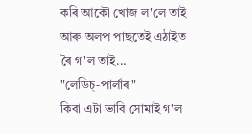কৰি আকৌ খোজ ল'লে তাই আৰু অলপ পাছতেই এঠাইত ৰৈ গ'ল তাই...
"লেডিচ্-পাৰ্লাৰ"
কিবা এটা ভাবি সোমাই গ'ল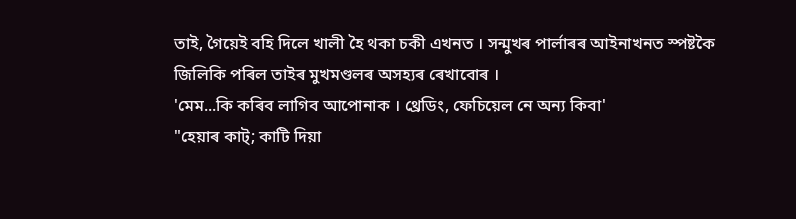তাই, গৈয়েই বহি দিলে খালী হৈ থকা চকী এখনত । সন্মুখৰ পাৰ্লাৰৰ আইনাখনত স্পষ্টকৈ জিলিকি পৰিল তাইৰ মুখমণ্ডলৰ অসহ্যৰ ৰেখাবোৰ ।
'মেম...কি কৰিব লাগিব আপোনাক । থ্ৰেডিং, ফেচিয়েল নে অন্য কিবা'
"হেয়াৰ কাট্; কাটি দিয়া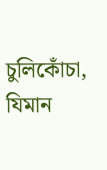চুলিকোঁচা, যিমান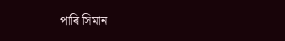পাৰি সিমান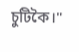চুটিকৈ।"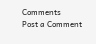Comments
Post a Comment